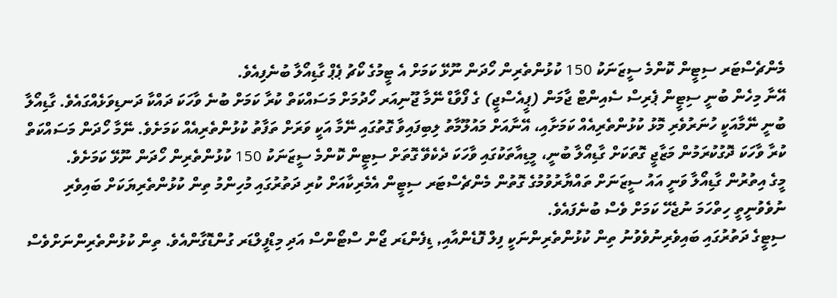މެންޗެސްޓަރ ސިޓީން ކޮންމެ ސީޒަނަކު 150 ކުޅުންތެރިން ހޯދަން ނޫޅޭ ކަމަށް އެ ޓީމުގެ ކޯޗު ޕެޕް ގާޑިއޯލާ ބުނެފިއެވެ.
އޭނާ މިހެން ބުނީ ސިޓީން ޕެރިސް ސެއިންޓް ޖާމަން (ޕީއެސްޖީ) ގެ ފޯވާޑް ނޭމާ ޖޫނިއަރ ހޯދުމަށް މަސައްކަތް ކުރާ ކަމަށް ބުނެ ވާހަކަ ދައްކާ ދަނޑިވަޅެއްގައެވެ. ގާޑިއޯލާ ބުނީ ނޭމާއަކީ ހުނަރުވެރި މޮޅު ކުޅުންތެރިއެއް ކަމަށާއި، އޭނާއަށް މައުލޫމާތު ލިބިފައިވާ ގޮތުގައި ނޭމާ އަކީ ވަރަށް ތަފާތު ކުޅުންތެރިއެއް ކަމަށެވެ. ނޭމާ ހޯދަން މަސައްކަތް ކުރާ ވާހަކަ ދޮގުކުރަމުން މަޒާޖީ ގޮތަކަށް ގާޑިއޯލާ ބުނީ، މީޑިއާތަކުގައި ވާހަކަ ދެކެވޭ ގޮތަށް ސިޓީން ކޮންމެ ސީޒަނަކު 150 ކުޅުންތެރިން ހޯދަން ނޫޅޭ ކަމަށެވެ.
މީގެ އިތުރުން ގާޑިއޯލާ ވަނީ އައު ސީޒަނަށް ތައްޔާރުވުމުގެ ގޮތުން މެންޗެސްޓަރ ސިޓީން އެމެރިކާއަށް ކުރި ދަތުރުގައި މުހިންމު ތިން ކުޅުންތެރިޔަކަށް ބައިވެރި ނުވެވުނީތީ ހިތްހަމަ ނުޖެހޭ ކަމަށް ވެސް ބުނެފައެވެ.
ސިޓީގެ ދަތުރުގައި ބައިވެރިނުވެވުނު ތިން ކުޅުންތެރިންނަކީ ފިލް ފޮޑެންއާއި, ޑިފެންޑަރ ޖޯން ސްޓޯންސް އަދި މިޑްފީލްޑަރ ގުންޑޮގާންއެވެ. ތިން ކުޅުންތެރިންނަށްވެސް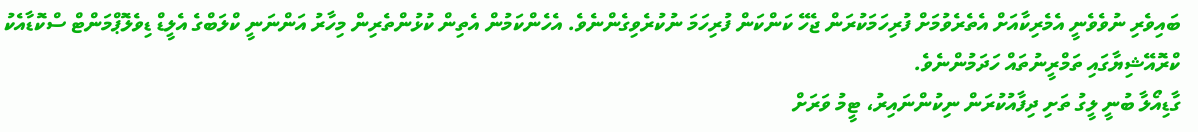ބައިވެރި ނުވެވެނީ އެމެރިކާއަށް އެތެރެވުމަށް ފުރިހަމަކުރަން ޖެހޭ ކަންކަން ފުރިހަމަ ނުކުރެވިގެންނެވެ. އެހެންކަމުން އެތިން ކުޅުންތެރިން މިހާރު އަންނަނީ ކްލަބްގެ އެލީޑް ޑިވެލޮޕްމަންޓް ސްކޮޑާއެކު ކްރޮއޭޝިޔާގައި ތަމްރީނުތައް ހަދަމުންނެވެ.
ގާޑިއޯލާ ބުނީ ލީގު ތަށި ދިފާއުކުރަން ނިކުންނައިރު، ޓީމު ވަރަށް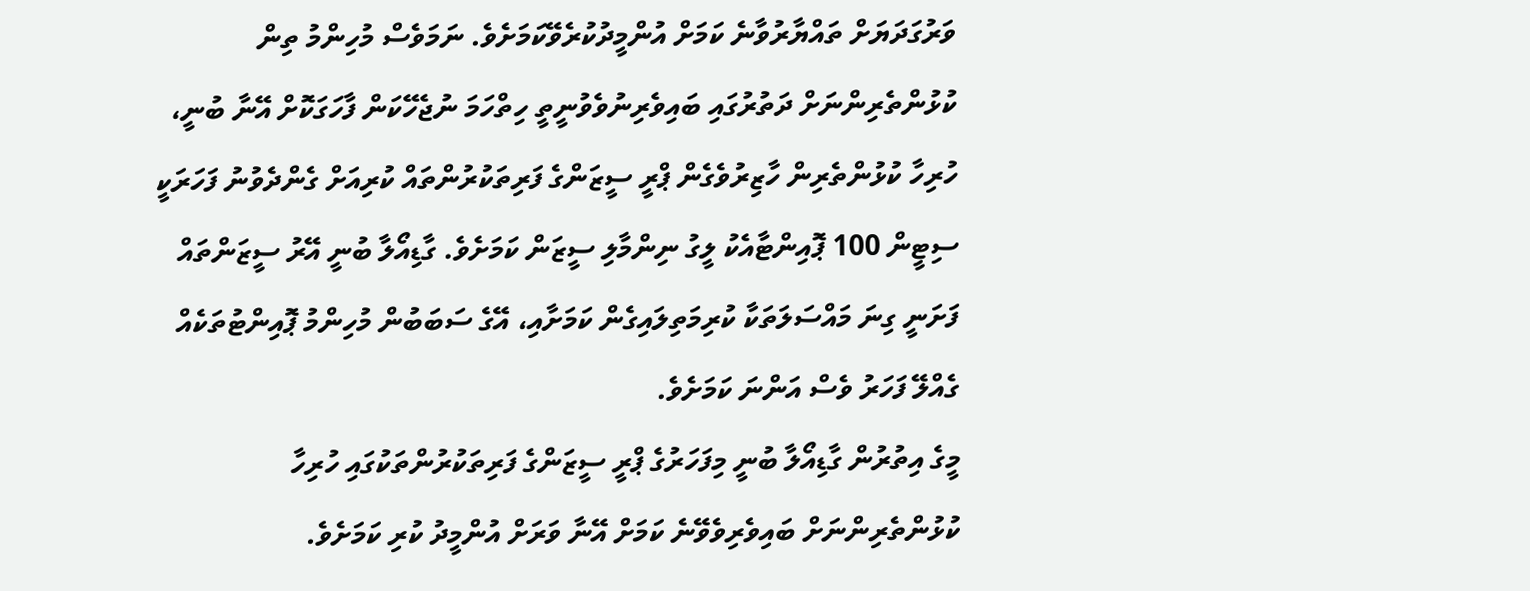ވަރުގަދަޔަށް ތައްޔާރުވާނެ ކަމަށް އުންމީދުކުރެވޭކަމަށެވެ. ނަމަވެސް މުހިންމު ތިން ކުޅުންތެރިންނަށް ދަތުރުގައި ބައިވެރިނުވެވުނީތީ ހިތްހަމަ ނުޖެހޭކަން ފާހަގަކޮށް އޭނާ ބުނީ، ހުރިހާ ކުޅުންތެރިން ހާޒިރުވެގެން ޕްރީ ސީޒަންގެ ފަރިތަކުރުންތައް ކުރިއަށް ގެންދެވުނު ފަހަރަކީ ސިޓީން 100 ޕޮއިންޓާއެކު ލީގު ނިންމާލި ސީޒަން ކަމަށެވެ. ގާޑިއޯލާ ބުނީ އޭރު ސީޒަންތައް ފަށަނީ ގިނަ މައްސަލަތަކާ ކުރިމަތިލައިގެން ކަމަށާއި، އޭގެ ސަބަބުން މުހިންމު ޕޮއިންޓުތަކެއް ގެއްލޭ ފަހަރު ވެސް އަންނަ ކަމަށެވެ.
މީގެ އިތުރުން ގާޑިއޯލާ ބުނީ މިފަހަރުގެ ޕްރީ ސީޒަންގެ ފަރިތަކުރުންތަކުގައި ހުރިހާ ކުޅުންތެރިންނަށް ބައިވެރިވެވޭނެ ކަމަށް އޭނާ ވަރަށް އުންމީދު ކުރި ކަމަށެވެ.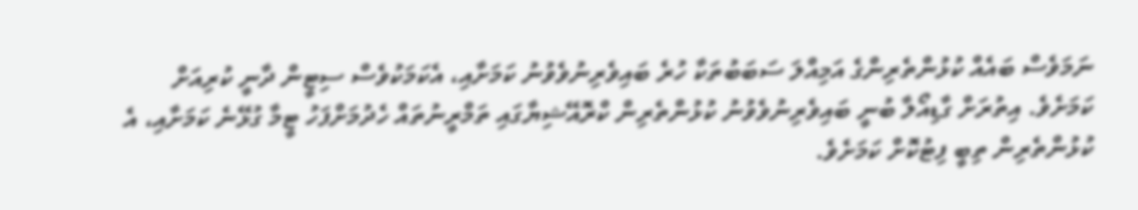ނަމަވެސް ބައެއް ކުޅުންތެރިންގެ އަމިއްލަ ސަބަބުތަކާ ހުރެ ބައިވެރިނުވެވުނު ކަމަށާއި، އެކަމަކުވެސް ސިޓީން ދާނީ ކުރިއަށް ކަމަށެވެ. އިތުރަށް ގާޑިއޯލާ ބުނީ ބައިވެރިނުވެވުނު ކުޅުންތެރިން ކްރޮއޭޝިޔާގައި ތަމްރީނުތައް ހެދުމަށްފަހު ޓީމާ ގުޅޭނެ ކަމަށާއި، އެ ކުޅުންތެރިން ތިބީ ފިޓުކޮށް ކަމަށެވެ.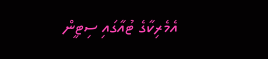އެމެރިކާގެ ޓުއާގައި ސިޓީން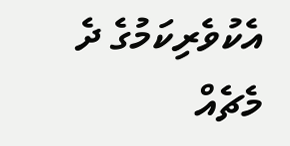އެކުވެރިކަމުގެ ދެ މެޗެއް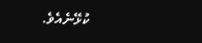ކުޅޭނެއެވެ.